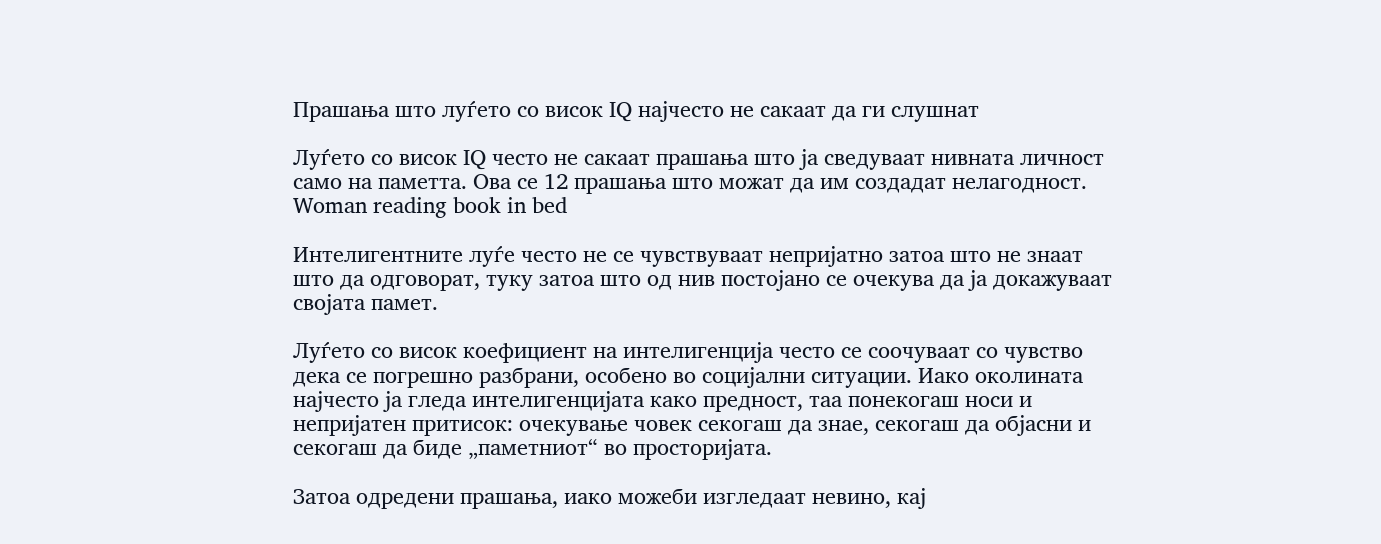Прашања што луѓето со висок IQ најчесто не сакаат да ги слушнат

Луѓето со висок IQ често не сакаат прашања што ја сведуваат нивната личност само на паметта. Ова се 12 прашања што можат да им создадат нелагодност.
Woman reading book in bed

Интелигентните луѓе често не се чувствуваат непријатно затоа што не знаат што да одговорат, туку затоа што од нив постојано се очекува да ја докажуваат својата памет.

Луѓето со висок коефициент на интелигенција често се соочуваат со чувство дека се погрешно разбрани, особено во социјални ситуации. Иако околината најчесто ја гледа интелигенцијата како предност, таа понекогаш носи и непријатен притисок: очекување човек секогаш да знае, секогаш да објасни и секогаш да биде „паметниот“ во просторијата.

Затоа одредени прашања, иако можеби изгледаат невино, кај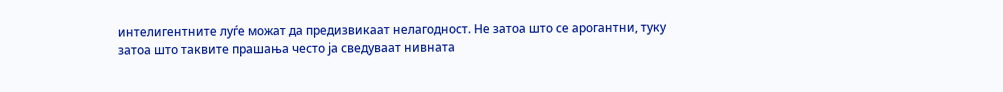интелигентните луѓе можат да предизвикаат нелагодност. Не затоа што се арогантни, туку затоа што таквите прашања често ја сведуваат нивната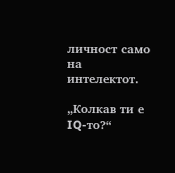личност само на интелектот.

„Колкав ти е IQ-то?“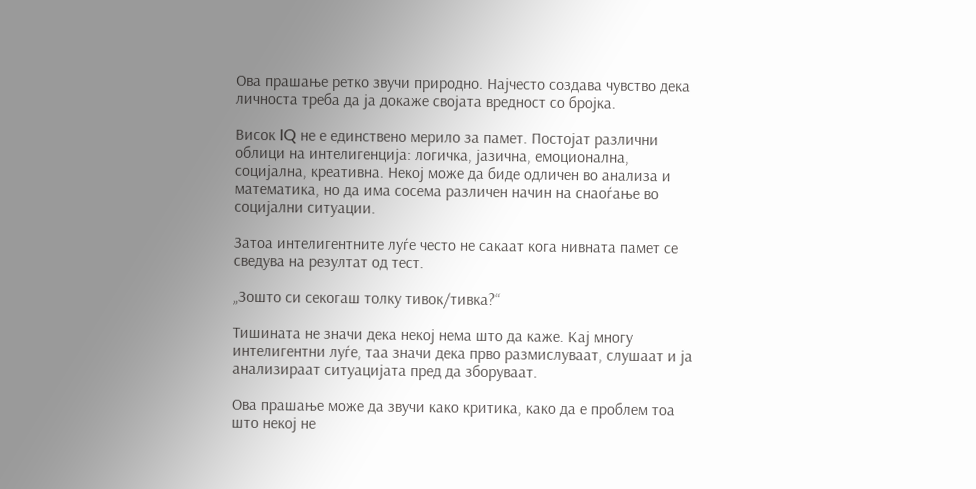Ова прашање ретко звучи природно. Најчесто создава чувство дека личноста треба да ја докаже својата вредност со бројка.

Висок IQ не е единствено мерило за памет. Постојат различни облици на интелигенција: логичка, јазична, емоционална, социјална, креативна. Некој може да биде одличен во анализа и математика, но да има сосема различен начин на снаоѓање во социјални ситуации.

Затоа интелигентните луѓе често не сакаат кога нивната памет се сведува на резултат од тест.

„Зошто си секогаш толку тивок/тивка?“

Тишината не значи дека некој нема што да каже. Кај многу интелигентни луѓе, таа значи дека прво размислуваат, слушаат и ја анализираат ситуацијата пред да зборуваат.

Ова прашање може да звучи како критика, како да е проблем тоа што некој не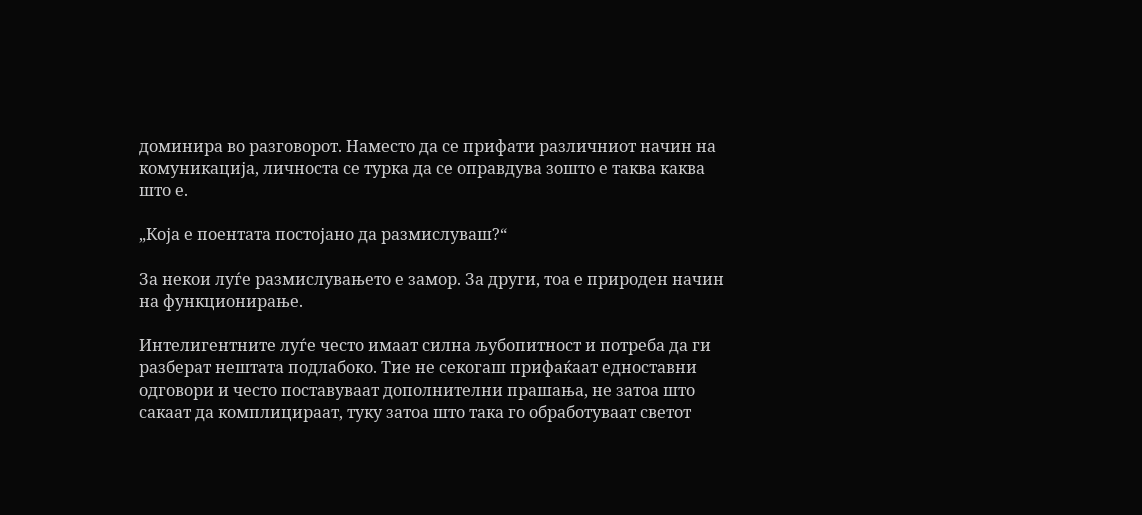доминира во разговорот. Наместо да се прифати различниот начин на комуникација, личноста се турка да се оправдува зошто е таква каква што е.

„Која е поентата постојано да размислуваш?“

За некои луѓе размислувањето е замор. За други, тоа е природен начин на функционирање.

Интелигентните луѓе често имаат силна љубопитност и потреба да ги разберат нештата подлабоко. Тие не секогаш прифаќаат едноставни одговори и често поставуваат дополнителни прашања, не затоа што сакаат да комплицираат, туку затоа што така го обработуваат светот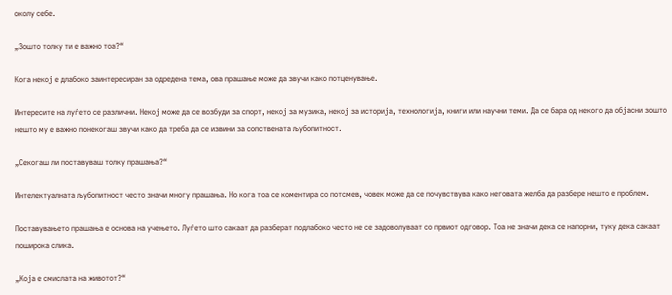околу себе.

„Зошто толку ти е важно тоа?“

Кога некој е длабоко заинтересиран за одредена тема, ова прашање може да звучи како потценување.

Интересите на луѓето се различни. Некој може да се возбуди за спорт, некој за музика, некој за историја, технологија, книги или научни теми. Да се бара од некого да објасни зошто нешто му е важно понекогаш звучи како да треба да се извини за сопствената љубопитност.

„Секогаш ли поставуваш толку прашања?“

Интелектуалната љубопитност често значи многу прашања. Но кога тоа се коментира со потсмев, човек може да се почувствува како неговата желба да разбере нешто е проблем.

Поставувањето прашања е основа на учењето. Луѓето што сакаат да разберат подлабоко често не се задоволуваат со првиот одговор. Тоа не значи дека се напорни, туку дека сакаат поширока слика.

„Која е смислата на животот?“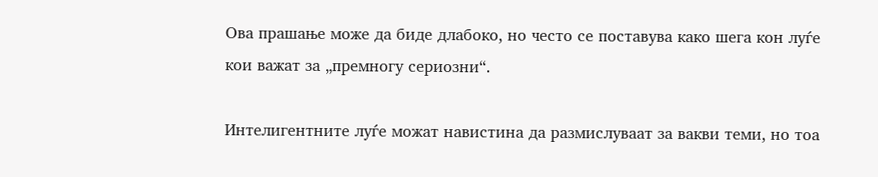Ова прашање може да биде длабоко, но често се поставува како шега кон луѓе кои важат за „премногу сериозни“.

Интелигентните луѓе можат навистина да размислуваат за вакви теми, но тоа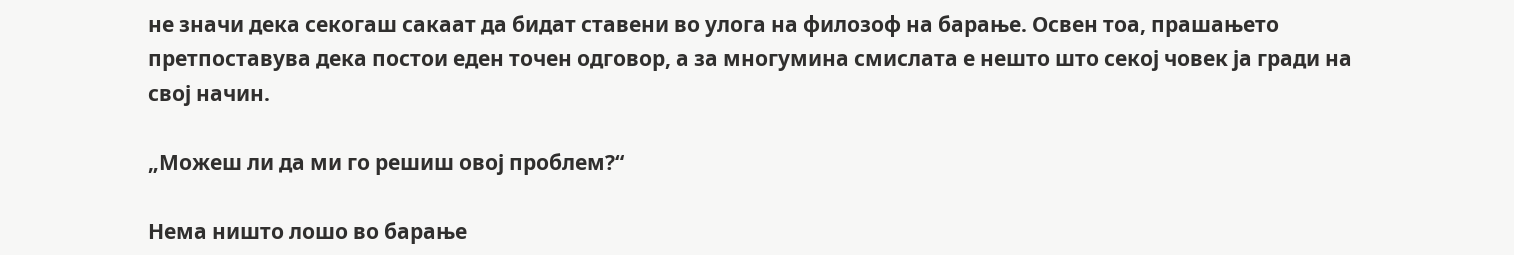не значи дека секогаш сакаат да бидат ставени во улога на филозоф на барање. Освен тоа, прашањето претпоставува дека постои еден точен одговор, а за многумина смислата е нешто што секој човек ја гради на свој начин.

„Можеш ли да ми го решиш овој проблем?“

Нема ништо лошо во барање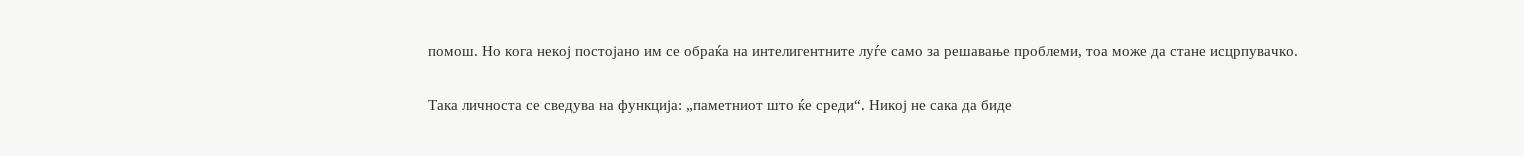помош. Но кога некој постојано им се обраќа на интелигентните луѓе само за решавање проблеми, тоа може да стане исцрпувачко.

Така личноста се сведува на функција: „паметниот што ќе среди“. Никој не сака да биде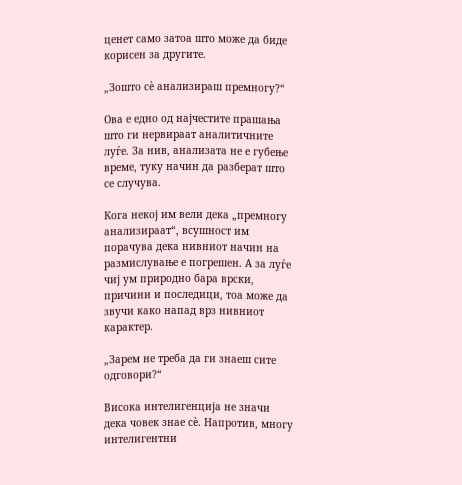ценет само затоа што може да биде корисен за другите.

„Зошто сè анализираш премногу?“

Ова е едно од најчестите прашања што ги нервираат аналитичните луѓе. За нив, анализата не е губење време, туку начин да разберат што се случува.

Кога некој им вели дека „премногу анализираат“, всушност им порачува дека нивниот начин на размислување е погрешен. А за луѓе чиј ум природно бара врски, причини и последици, тоа може да звучи како напад врз нивниот карактер.

„Зарем не треба да ги знаеш сите одговори?“

Висока интелигенција не значи дека човек знае сè. Напротив, многу интелигентни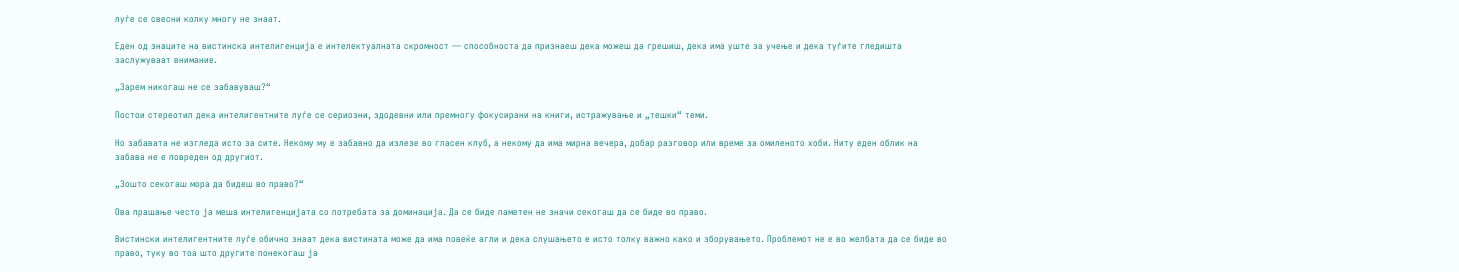луѓе се свесни колку многу не знаат.

Еден од знаците на вистинска интелигенција е интелектуалната скромност — способноста да признаеш дека можеш да грешиш, дека има уште за учење и дека туѓите гледишта заслужуваат внимание.

„Зарем никогаш не се забавуваш?“

Постои стереотип дека интелигентните луѓе се сериозни, здодевни или премногу фокусирани на книги, истражување и „тешки“ теми.

Но забавата не изгледа исто за сите. Некому му е забавно да излезе во гласен клуб, а некому да има мирна вечера, добар разговор или време за омиленото хоби. Ниту еден облик на забава не е повреден од другиот.

„Зошто секогаш мора да бидеш во право?“

Ова прашање често ја меша интелигенцијата со потребата за доминација. Да се биде паметен не значи секогаш да се биде во право.

Вистински интелигентните луѓе обично знаат дека вистината може да има повеќе агли и дека слушањето е исто толку важно како и зборувањето. Проблемот не е во желбата да се биде во право, туку во тоа што другите понекогаш ја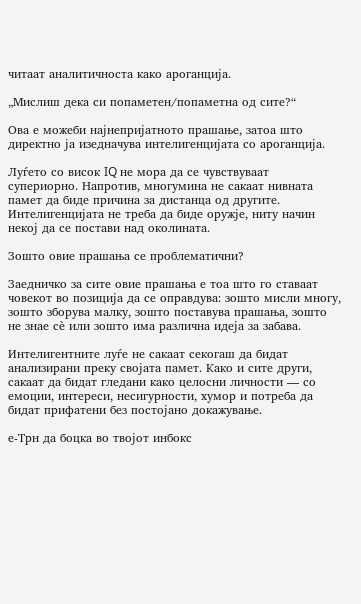читаат аналитичноста како ароганција.

„Мислиш дека си попаметен/попаметна од сите?“

Ова е можеби најнепријатното прашање, затоа што директно ја изедначува интелигенцијата со ароганција.

Луѓето со висок IQ не мора да се чувствуваат супериорно. Напротив, многумина не сакаат нивната памет да биде причина за дистанца од другите. Интелигенцијата не треба да биде оружје, ниту начин некој да се постави над околината.

Зошто овие прашања се проблематични?

Заедничко за сите овие прашања е тоа што го ставаат човекот во позиција да се оправдува: зошто мисли многу, зошто зборува малку, зошто поставува прашања, зошто не знае сè или зошто има различна идеја за забава.

Интелигентните луѓе не сакаат секогаш да бидат анализирани преку својата памет. Како и сите други, сакаат да бидат гледани како целосни личности — со емоции, интереси, несигурности, хумор и потреба да бидат прифатени без постојано докажување.

е-Трн да боцка во твојот инбокс